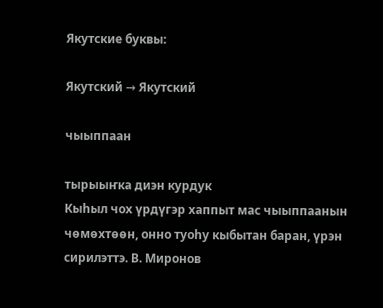Якутские буквы:

Якутский → Якутский

чыыппаан

тырыыҥка диэн курдук
Кыһыл чох үрдүгэр хаппыт мас чыыппаанын чөмөхтөөн, онно туоһу кыбытан баран, үрэн сирилэттэ. В. Миронов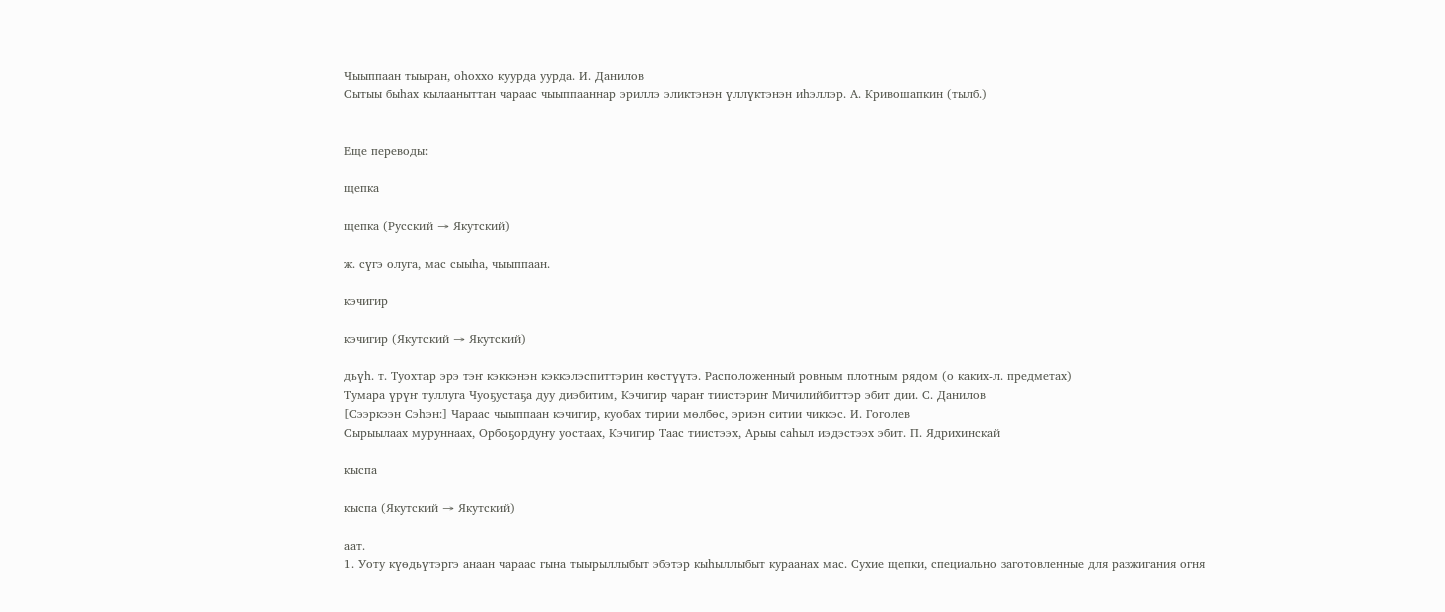Чыыппаан тыыран, оһоххо куурда уурда. И. Данилов
Сытыы быһах кылааныттан чараас чыыппааннар эриллэ эликтэнэн үллүктэнэн иһэллэр. А. Кривошапкин (тылб.)


Еще переводы:

щепка

щепка (Русский → Якутский)

ж. сүгэ олуга, мас сыыһа, чыыппаан.

кэчигир

кэчигир (Якутский → Якутский)

дьүһ. т. Туохтар эрэ тэҥ кэккэнэн кэккэлэспиттэрин көстүүтэ. Расположенный ровным плотным рядом (о каких-л. предметах)
Тумара үрүҥ туллуга Чуоҕустаҕа дуу диэбитим, Кэчигир чараҥ тиистэриҥ Мичилийбиттэр эбит дии. С. Данилов
[Сээркээн Сэһэн:] Чараас чыыппаан кэчигир, куобах тирии мөлбөс, эриэн ситии чиккэс. И. Гоголев
Сырыылаах муруннаах, Орбоҕордуҥу уостаах, Кэчигир Таас тиистээх, Арыы саһыл иэдэстээх эбит. П. Ядрихинскай

кыспа

кыспа (Якутский → Якутский)

аат.
1. Уоту күөдьүтэргэ анаан чараас гына тыырыллыбыт эбэтэр кыһыллыбыт кураанах мас. Сухие щепки, специально заготовленные для разжигания огня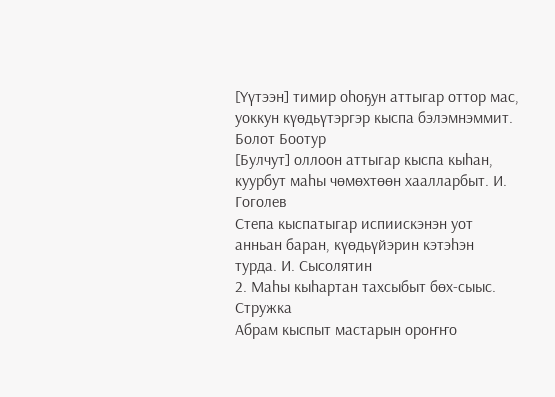[Үүтээн] тимир оһоҕун аттыгар оттор мас, уоккун күөдьүтэргэр кыспа бэлэмнэммит. Болот Боотур
[Булчут] оллоон аттыгар кыспа кыһан, куурбут маһы чөмөхтөөн хаалларбыт. И. Гоголев
Степа кыспатыгар испиискэнэн уот анньан баран, күөдьүйэрин кэтэһэн турда. И. Сысолятин
2. Маһы кыһартан тахсыбыт бөх-сыыс. Стружка
Абрам кыспыт мастарын ороҥҥо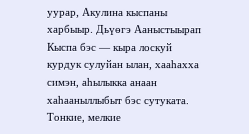уурар, Акулина кыспаны харбыыр. Дьүөгэ Ааныстыырап
Кыспа бэс — кыра лоскуй курдук сулуйан ылан, хааһахха симэн, аһылыкка анаан хаһааныллыбыт бэс сутуката. Тонкие, мелкие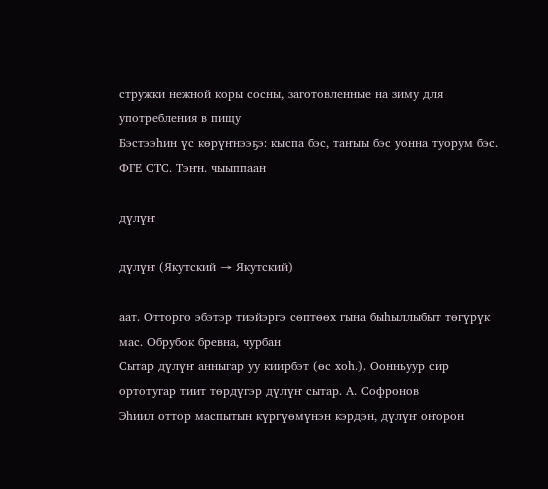стружки нежной коры сосны, заготовленные на зиму для употребления в пищу
Бэстээһин үс көрүҥнээҕэ: кыспа бэс, таҥыы бэс уонна туорум бэс. ФГЕ СТС. Тэҥн. чыыппаан

дүлүҥ

дүлүҥ (Якутский → Якутский)

аат. Отторго эбэтэр тиэйэргэ сөптөөх гына быһыллыбыт төгүрүк мас. Обрубок бревна, чурбан
Сытар дүлүҥ анныгар уу киирбэт (өс хоһ.). Оонньуур сир ортотугар тиит төрдүгэр дүлүҥ сытар. А. Софронов
Эһиил оттор маспытын күргүөмүнэн кэрдэн, дүлүҥ оҥорон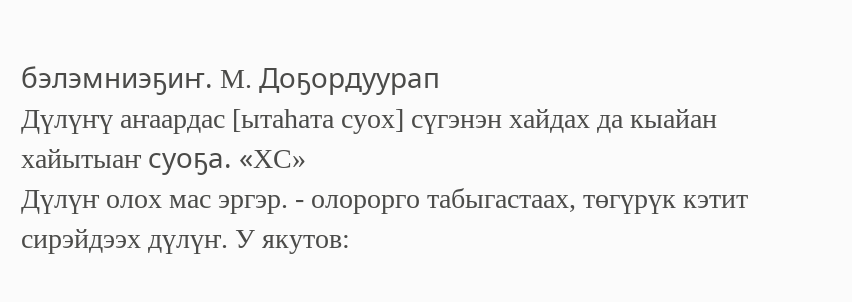бэлэмниэҕиҥ. М. Доҕордуурап
Дүлүҥү аҥаардас [ытаһата суох] сүгэнэн хайдах да кыайан хайытыаҥ суоҕа. «ХС»
Дүлүҥ олох мас эргэр. - олорорго табыгастаах, төгүрүк кэтит сирэйдээх дүлүҥ. У якутов: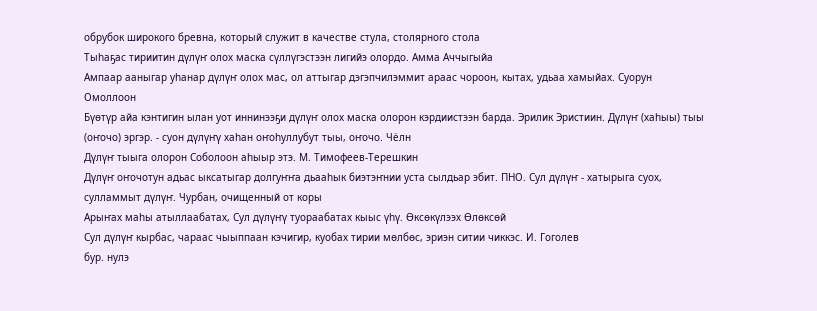обрубок широкого бревна, который служит в качестве стула, столярного стола
Тыһаҕас тириитин дүлүҥ олох маска сүллүгэстээн лигийэ олордо. Амма Аччыгыйа
Ампаар ааныгар уһанар дүлүҥ олох мас, ол аттыгар дэгэпчилэммит араас чороон, кытах, удьаа хамыйах. Суорун Омоллоон
Бүөтүр айа кэнтигин ылан уот иннинээҕи дүлүҥ олох маска олорон кэрдиистээн барда. Эрилик Эристиин. Дүлүҥ (хаһыы) тыы (оҥочо) эргэр. - суон дүлүҥү хаһан оҥоһуллубут тыы, оҥочо. Чёлн
Дүлүҥ тыыга олорон Соболоон аһыыр этэ. М. Тимофеев-Терешкин
Дүлүҥ оҥочотун адьас ыксатыгар долгуҥҥа дьааһык биэтэҥнии уста сылдьар эбит. ПНО. Сул дүлүҥ - хатырыга суох, сулламмыт дүлүҥ. Чурбан, очищенный от коры
Арыҥах маһы атыллаабатах, Сул дүлүҥү туораабатах кыыс үһү. Өксөкүлээх Өлөксөй
Сул дүлүҥ кырбас, чараас чыыппаан кэчигир, куобах тирии мөлбөс, эриэн ситии чиккэс. И. Гоголев
бур. нулэ